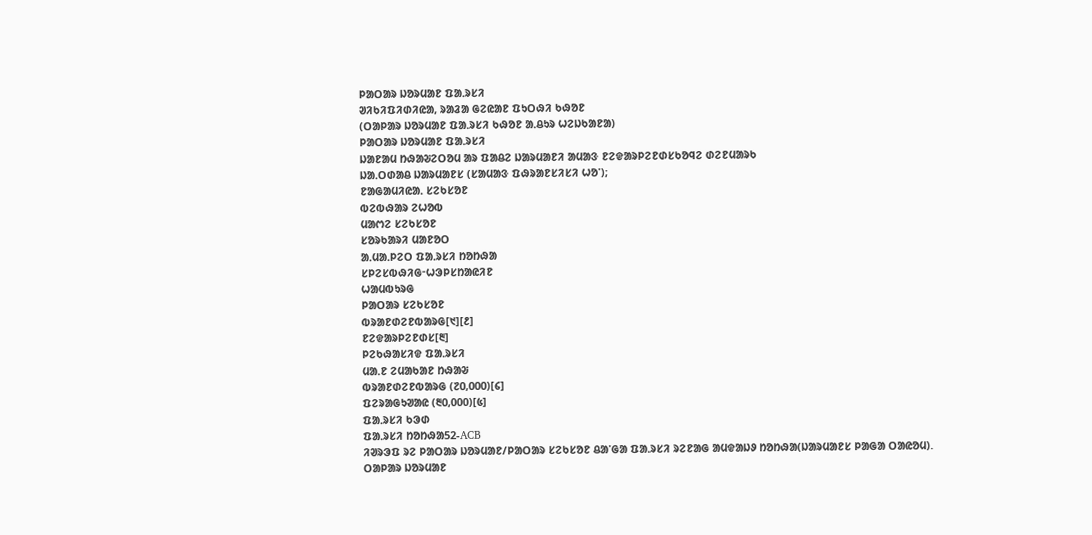ᱞᱟᱛᱟᱨ ᱡᱚᱨᱢᱟᱱ ᱯᱟᱹᱨᱥᱤ
ᱣᱤᱠᱤᱯᱤᱰᱤᱭᱟ, ᱨᱟᱲᱟ ᱜᱮᱭᱟᱱ ᱯᱩᱛᱷᱤ ᱠᱷᱚᱱ
(ᱛᱟᱞᱟᱨ ᱡᱚᱨᱢᱟᱱ ᱯᱟᱹᱨᱥᱤ ᱠᱷᱚᱱ ᱟᱹᱪᱩᱨ ᱦᱮᱡᱠᱟᱱᱟ)
ᱞᱟᱛᱟᱨ ᱡᱚᱨᱢᱟᱱ ᱯᱟᱹᱨᱥᱤ
ᱡᱟᱱᱟᱢ ᱴᱷᱟᱶᱮᱛᱚᱢ ᱟᱨ ᱯᱟᱪᱮ ᱡᱟᱨᱢᱟᱱᱤ ᱟᱢᱟᱝ ᱱᱮᱫᱟᱨᱞᱮᱱᱰᱥᱠᱚᱧᱮ ᱰᱮᱱᱢᱟᱨᱠ
ᱡᱟᱹᱛᱰᱟᱪ ᱡᱟᱨᱢᱟᱱᱥ (ᱥᱟᱢᱟᱝ ᱯᱷᱨᱟᱱᱥᱤᱥᱤ ᱦᱚᱸ);
ᱱᱟᱜᱟᱢᱤᱭᱟᱹ ᱥᱮᱠᱥᱚᱱ
ᱵᱮᱵᱷᱟᱨ ᱮᱦᱚᱵ
ᱢᱟᱬᱮ ᱥᱮᱠᱥᱚᱱ
ᱥᱚᱨᱠᱟᱨᱤ ᱢᱟᱱᱚᱛ
ᱟᱹᱢᱟᱹᱞᱮᱛ ᱯᱟᱹᱨᱥᱤ ᱴᱚᱴᱷᱟ
ᱥᱞᱮᱥᱵᱷᱤᱜᱼᱦᱳᱞᱥᱴᱟᱭᱤᱱ
ᱦᱟᱢᱵᱩᱨᱜ
ᱞᱟᱛᱟᱨ ᱥᱮᱠᱥᱚᱱ
ᱵᱨᱟᱱᱰᱮᱱᱵᱟᱨᱜ[᱑][᱒]
ᱱᱮᱫᱟᱨᱞᱮᱱᱰᱥ[᱓]
ᱞᱮᱠᱷᱟᱥᱤᱫ ᱯᱟᱹᱨᱥᱤ
ᱢᱟᱹᱱ ᱮᱢᱟᱠᱟᱱ ᱴᱷᱟᱶ
ᱵᱨᱟᱱᱰᱮᱱᱵᱟᱨᱜ (᱗᱐,᱐᱐᱐)[᱔]
ᱯᱮᱨᱟᱜᱩᱣᱟᱭ (᱓᱐,000)[᱕]
ᱯᱟᱹᱨᱥᱤ ᱠᱳᱰ
ᱯᱟᱹᱨᱥᱤ ᱴᱚᱴᱷᱟ52-ACB
ᱤᱣᱨᱳᱯ ᱨᱮ ᱞᱟᱛᱟᱨ ᱡᱚᱨᱢᱟᱱ/ᱞᱟᱛᱟᱨ ᱥᱮᱠᱥᱚᱱ ᱪᱟᱸᱜᱟ ᱯᱟᱹᱨᱥᱤ ᱨᱮᱱᱟᱜ ᱟᱢᱫᱟᱡᱽ ᱴᱚᱴᱷᱟ(ᱡᱟᱨᱢᱟᱱᱥ ᱞᱟᱜᱟ ᱛᱟᱭᱚᱢ).
ᱛᱟᱞᱟᱨ ᱡᱚᱨᱢᱟᱱ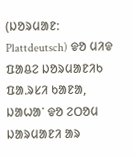(ᱡᱚᱨᱢᱟᱱ: Plattdeutsch) ᱫᱚ ᱢᱤᱫ ᱯᱟᱪᱮ ᱡᱚᱨᱢᱟᱱᱤᱠ ᱯᱟᱹᱨᱥᱤ ᱠᱟᱱᱟ, ᱡᱟᱦᱟᱸ ᱫᱚ ᱮᱛᱚᱢ ᱡᱟᱨᱢᱟᱱᱤ ᱟᱨ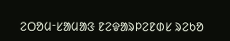ᱮᱛᱚᱢᱼᱥᱟᱢᱟᱝ ᱱᱮᱫᱟᱨᱞᱮᱱᱰᱥ ᱨᱮᱠᱚ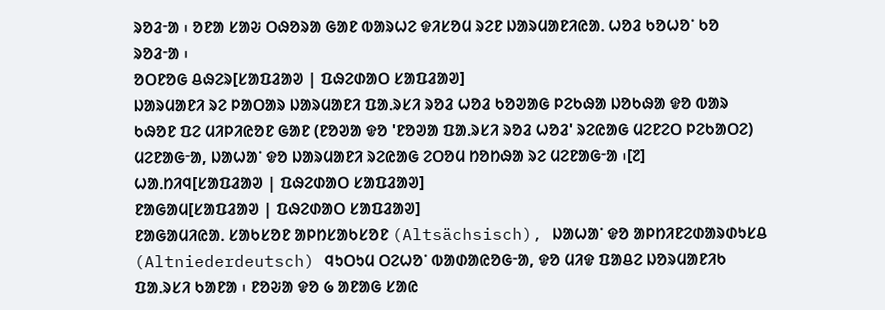ᱨᱚᱲᱼᱟ ᱾ ᱚᱱᱟ ᱥᱟᱶ ᱛᱷᱚᱨᱟ ᱜᱟᱱ ᱵᱟᱨᱦᱮ ᱫᱤᱥᱚᱢ ᱨᱮᱱ ᱡᱟᱨᱢᱟᱱᱤᱭᱟᱹ ᱦᱚᱲ ᱠᱚᱦᱚᱸ ᱠᱚ ᱨᱚᱲᱼᱟ ᱾
ᱚᱛᱱᱚᱜ ᱪᱷᱮᱨ[ᱥᱟᱯᱲᱟᱣ | ᱯᱷᱮᱰᱟᱛ ᱥᱟᱯᱲᱟᱣ]
ᱡᱟᱨᱢᱟᱱᱤ ᱨᱮ ᱞᱟᱛᱟᱨ ᱡᱟᱨᱢᱟᱱᱤ ᱯᱟᱹᱨᱥᱤ ᱨᱚᱲ ᱦᱚᱲ ᱠᱚᱣᱟᱜ ᱞᱮᱠᱷᱟ ᱡᱚᱠᱷᱟ ᱫᱚ ᱵᱟᱨ ᱠᱷᱚᱱ ᱯᱮ ᱢᱤᱞᱤᱭᱚᱱ ᱜᱟᱱ (ᱱᱚᱣᱟ ᱫᱚ 'ᱱᱚᱣᱟ ᱯᱟᱹᱨᱥᱤ ᱨᱚᱲ ᱦᱚᱲ' ᱨᱮᱭᱟᱜ ᱢᱮᱱᱮᱛ ᱞᱮᱠᱟᱛᱮ) ᱢᱮᱱᱟᱜᱼᱟ, ᱡᱟᱦᱟᱸ ᱫᱚ ᱡᱟᱨᱢᱟᱱᱤ ᱨᱮᱭᱟᱜ ᱮᱛᱚᱢ ᱴᱚᱴᱷᱟ ᱨᱮ ᱢᱮᱱᱟᱜᱼᱟ ᱾[᱗]
ᱦᱟᱹᱴᱤᱧ[ᱥᱟᱯᱲᱟᱣ | ᱯᱷᱮᱰᱟᱛ ᱥᱟᱯᱲᱟᱣ]
ᱱᱟᱜᱟᱢ[ᱥᱟᱯᱲᱟᱣ | ᱯᱷᱮᱰᱟᱛ ᱥᱟᱯᱲᱟᱣ]
ᱱᱟᱜᱟᱢᱤᱭᱟᱹ ᱥᱟᱠᱥᱚᱱ ᱟᱞᱴᱥᱟᱠᱥᱚᱱ (Altsächsisch), ᱡᱟᱦᱟᱸ ᱫᱚ ᱟᱞᱴᱤᱱᱮᱰᱟᱨᱰᱩᱥᱪ (Altniederdeutsch) ᱧᱩᱛᱩᱢ ᱛᱮᱦᱚᱸ ᱵᱟᱰᱟᱭᱚᱜᱼᱟ, ᱫᱚ ᱢᱤᱫ ᱯᱟᱪᱮ ᱡᱚᱨᱢᱟᱱᱤᱠ ᱯᱟᱹᱨᱥᱤ ᱠᱟᱱᱟ ᱾ ᱱᱚᱶᱟ ᱫᱚ ᱙ ᱟᱱᱟᱜ ᱥᱟᱭ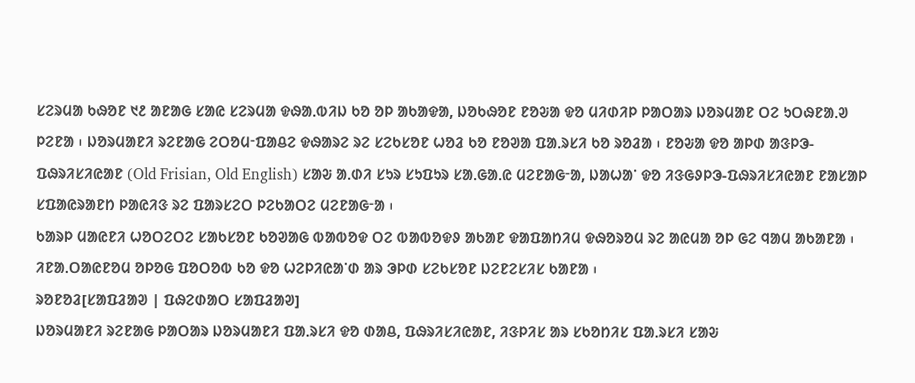ᱥᱮᱨᱢᱟ ᱠᱷᱚᱱ ᱑᱒ ᱟᱱᱟᱜ ᱥᱟᱭ ᱥᱮᱨᱢᱟ ᱫᱷᱟᱹᱵᱤᱡ ᱠᱚ ᱚᱞ ᱟᱠᱟᱫᱟ, ᱡᱚᱠᱷᱚᱱ ᱱᱚᱶᱟ ᱫᱚ ᱢᱤᱰᱤᱞ ᱞᱟᱛᱟᱨ ᱡᱚᱨᱢᱟᱱ ᱛᱮ ᱩᱛᱷᱱᱟᱹᱣ ᱞᱮᱱᱟ ᱾ ᱡᱚᱨᱢᱟᱱᱤ ᱨᱮᱱᱟᱜ ᱮᱛᱚᱢᱼᱯᱟᱪᱮ ᱫᱷᱟᱨᱮ ᱨᱮ ᱥᱮᱠᱥᱚᱱ ᱦᱚᱲ ᱠᱚ ᱱᱚᱣᱟ ᱯᱟᱹᱨᱥᱤ ᱠᱚ ᱨᱚᱲᱟ ᱾ ᱱᱚᱶᱟ ᱫᱚ ᱟᱞᱰ ᱟᱝᱞᱳ-ᱯᱷᱨᱤᱥᱤᱭᱟᱱ (Old Frisian, Old English) ᱥᱟᱶ ᱟᱹᱰᱤ ᱥᱩᱨ ᱥᱩᱯᱩᱨ ᱥᱟᱹᱜᱟᱹᱭ ᱢᱮᱱᱟᱜᱼᱟ, ᱡᱟᱦᱟᱸ ᱫᱚ ᱤᱝᱜᱽᱞᱳ-ᱯᱷᱨᱤᱥᱤᱭᱟᱱ ᱱᱟᱥᱟᱞ ᱥᱯᱟᱭᱨᱟᱱᱴ ᱞᱟᱭᱤᱝ ᱨᱮ ᱯᱟᱨᱥᱮᱛ ᱞᱮᱠᱟᱛᱮ ᱢᱮᱱᱟᱜᱼᱟ ᱾
ᱠᱟᱨᱞ ᱢᱟᱭᱱᱤ ᱦᱚᱛᱮᱛᱮ ᱥᱟᱠᱥᱚᱱ ᱠᱚᱣᱟᱜ ᱵᱟᱵᱚᱫ ᱛᱮ ᱵᱟᱵᱚᱫᱽ ᱟᱠᱟᱱ ᱫᱟᱯᱟᱴᱤᱢ ᱫᱷᱚᱨᱚᱢ ᱨᱮ ᱟᱭᱢᱟ ᱚᱞ ᱜᱮ ᱧᱟᱢ ᱟᱠᱟᱱᱟ ᱾ ᱤᱱᱟᱹᱛᱟᱭᱱᱚᱢ ᱚᱞᱚᱜ ᱯᱚᱛᱚᱵ ᱠᱚ ᱫᱚ ᱦᱮᱞᱤᱭᱟᱸᱰ ᱟᱨ ᱳᱞᱰ ᱥᱮᱠᱥᱚᱱ ᱡᱮᱱᱮᱥᱤᱥ ᱠᱟᱱᱟ ᱾
ᱨᱚᱱᱚᱲ[ᱥᱟᱯᱲᱟᱣ | ᱯᱷᱮᱰᱟᱛ ᱥᱟᱯᱲᱟᱣ]
ᱡᱚᱨᱢᱟᱱᱤ ᱨᱮᱱᱟᱜ ᱞᱟᱛᱟᱨ ᱡᱚᱨᱢᱟᱱᱤ ᱯᱟᱹᱨᱥᱤ ᱫᱚ ᱰᱟᱪ, ᱯᱷᱨᱤᱥᱤᱭᱟᱱ, ᱤᱝᱞᱤᱥ ᱟᱨ ᱥᱠᱚᱴᱤᱥ ᱯᱟᱹᱨᱥᱤ ᱥᱟᱶ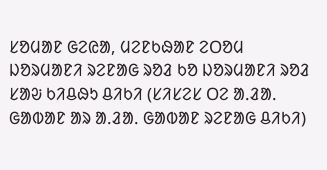ᱥᱚᱢᱟᱱ ᱜᱮᱭᱟ, ᱢᱮᱱᱠᱷᱟᱱ ᱮᱛᱚᱢ ᱡᱚᱨᱢᱟᱱᱤ ᱨᱮᱱᱟᱜ ᱨᱚᱲ ᱠᱚ ᱡᱚᱨᱢᱟᱱᱤ ᱨᱚᱲ ᱥᱟᱶ ᱠᱤᱪᱷᱩ ᱪᱤᱠᱤ (ᱥᱤᱥᱮᱥ ᱛᱮ ᱟᱹᱲᱟᱹ ᱜᱟᱵᱟᱱ ᱟᱨ ᱟᱹᱲᱟᱹ ᱜᱟᱵᱟᱱ ᱨᱮᱱᱟᱜ ᱪᱤᱠᱤ)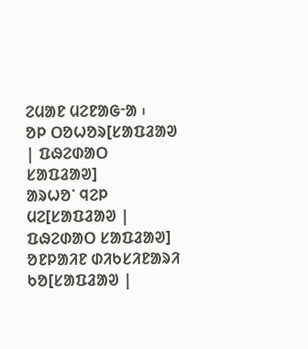ᱮᱢᱟᱱ ᱢᱮᱱᱟᱜᱼᱟ ᱾
ᱚᱞ ᱛᱚᱦᱚᱨ[ᱥᱟᱯᱲᱟᱣ | ᱯᱷᱮᱰᱟᱛ ᱥᱟᱯᱲᱟᱣ]
ᱟᱨᱦᱚᱸ ᱧᱮᱞ ᱢᱮ[ᱥᱟᱯᱲᱟᱣ | ᱯᱷᱮᱰᱟᱛ ᱥᱟᱯᱲᱟᱣ]
ᱚᱱᱞᱟᱤᱱ ᱰᱤᱠᱥᱤᱱᱟᱨᱤ ᱠᱚ[ᱥᱟᱯᱲᱟᱣ |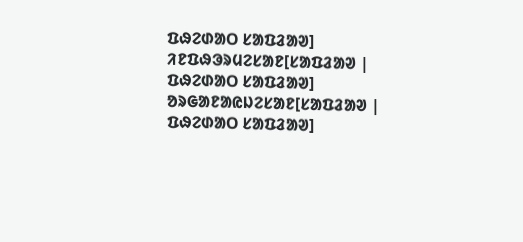ᱯᱷᱮᱰᱟᱛ ᱥᱟᱯᱲᱟᱣ]
ᱤᱱᱯᱷᱳᱨᱢᱮᱥᱟᱱ[ᱥᱟᱯᱲᱟᱣ | ᱯᱷᱮᱰᱟᱛ ᱥᱟᱯᱲᱟᱣ]
ᱚᱨᱜᱟᱱᱟᱭᱡᱮᱥᱟᱱ[ᱥᱟᱯᱲᱟᱣ | ᱯᱷᱮᱰᱟᱛ ᱥᱟᱯᱲᱟᱣ]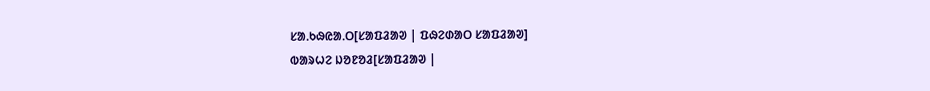ᱥᱟᱹᱠᱷᱭᱟᱹᱛ[ᱥᱟᱯᱲᱟᱣ | ᱯᱷᱮᱰᱟᱛ ᱥᱟᱯᱲᱟᱣ]
ᱵᱟᱨᱦᱮ ᱡᱚᱱᱚᱲ[ᱥᱟᱯᱲᱟᱣ |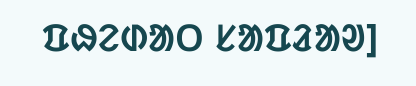ᱯᱷᱮᱰᱟᱛ ᱥᱟᱯᱲᱟᱣ]